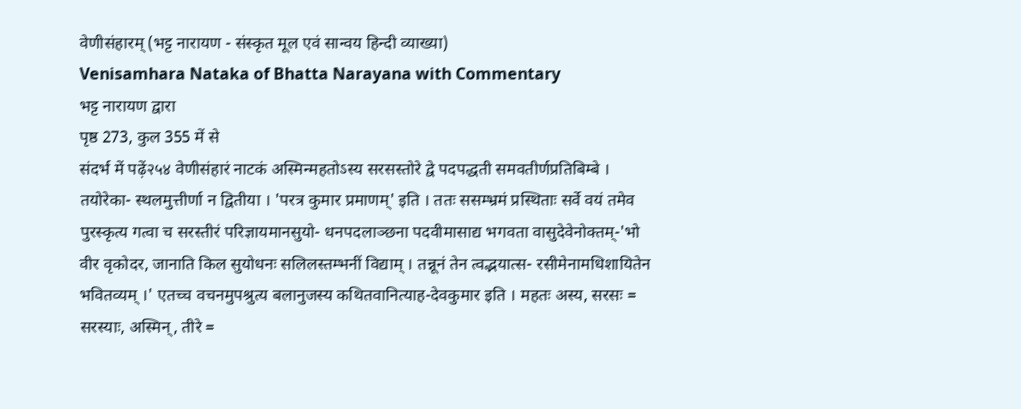वेणीसंहारम् (भट्ट नारायण - संस्कृत मूल एवं सान्वय हिन्दी व्याख्या)
Venisamhara Nataka of Bhatta Narayana with Commentary
भट्ट नारायण द्वारा
पृष्ठ 273, कुल 355 में से
संदर्भ में पढ़ें२५४ वेणीसंहारं नाटकं अस्मिन्महतोऽस्य सरसस्तोरे द्वे पदपद्धती समवतीर्णप्रतिबिम्बे । तयोरेका- स्थलमुत्तीर्णा न द्वितीया । 'परत्र कुमार प्रमाणम्' इति । ततः ससम्भ्रमं प्रस्थिताः सर्वे वयं तमेव पुरस्कृत्य गत्वा च सरस्तीरं परिज्ञायमानसुयो- धनपदलाञ्छना पदवीमासाद्य भगवता वासुदेवेनोक्तम्-'भो वीर वृकोदर, जानाति किल सुयोधनः सलिलस्तम्भनीं विद्याम् । तन्नूनं तेन त्वद्भयात्स- रसीमेनामधिशायितेन भवितव्यम् ।' एतच्च वचनमुपश्रुत्य बलानुजस्य कथितवानित्याह-देवकुमार इति । महतः अस्य, सरसः = सरस्याः, अस्मिन्, तीरे =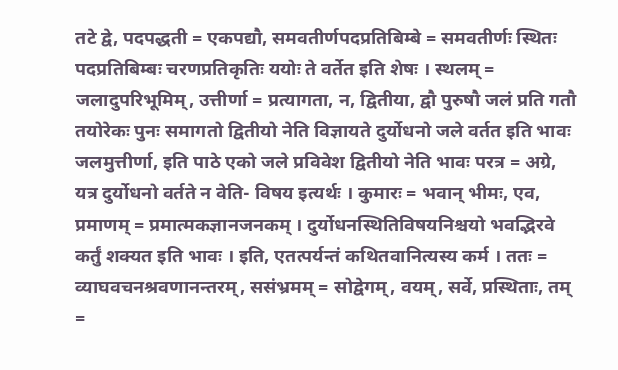तटे द्वे, पदपद्धती = एकपद्यौ, समवतीर्णपदप्रतिबिम्बे = समवतीर्णः स्थितः पदप्रतिबिम्बः चरणप्रतिकृतिः ययोः ते वर्तेत इति शेषः । स्थलम् = जलादुपरिभूमिम्, उत्तीर्णा = प्रत्यागता, न, द्वितीया, द्वौ पुरुषौ जलं प्रति गतौ तयोरेकः पुनः समागतो द्वितीयो नेति विज्ञायते दुर्योधनो जले वर्तत इति भावः जलमुत्तीर्णा, इति पाठे एको जले प्रविवेश द्वितीयो नेति भावः परत्र = अग्रे, यत्र दुर्योधनो वर्तते न वेति- विषय इत्यर्थः । कुमारः = भवान् भीमः, एव, प्रमाणम् = प्रमात्मकज्ञानजनकम् । दुर्योधनस्थितिविषयनिश्चयो भवद्भिरवे कर्तुं शक्यत इति भावः । इति, एतत्पर्यन्तं कथितवानित्यस्य कर्म । ततः = व्याघवचनश्रवणानन्तरम्, ससंभ्रमम् = सोद्वेगम्, वयम्, सर्वे, प्रस्थिताः, तम् =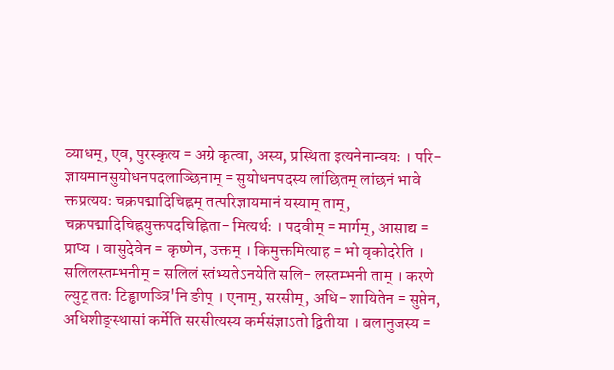व्याधम्, एव, पुरस्कृत्य = अग्रे कृत्वा, अस्य, प्रस्थिता इत्यनेनान्वयः । परि- ज्ञायमानसुयोधनपदलाञ्छिनाम् = सुयोधनपदस्य लांछितम् लांछनं भावे क्तप्रत्ययः चक्रपद्मादिचिह्नम् तत्परिज्ञायमानं यस्याम् ताम्, चक्रपद्मादिचिह्नयुक्तपदचिह्निता- मित्यर्थः । पदवीम् = मार्गम्, आसाद्य = प्राप्य । वासुदेवेन = कृष्णेन, उक्तम् । किमुक्तमित्याह = भो वृकोदरेति । सलिलस्तम्भनीम् = सलिलं स्तंभ्यतेऽनयेति सलि- लस्तम्भनी ताम् । करणे ल्युट् ततः टिड्ढाणञ्त्रि'नि ङीप् । एनाम्, सरसीम्, अधि- शायितेन = सुप्तेन, अधिशीङ्स्थासां कर्मेति सरसीत्यस्य कर्मसंज्ञाऽतो द्वितीया । बलानुजस्य =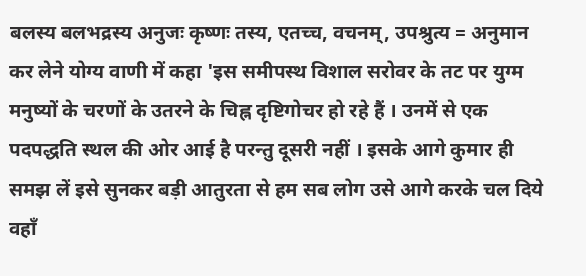बलस्य बलभद्रस्य अनुजः कृष्णः तस्य, एतच्च, वचनम्, उपश्रुत्य = अनुमान कर लेने योग्य वाणी में कहा 'इस समीपस्थ विशाल सरोवर के तट पर युग्म मनुष्यों के चरणों के उतरने के चिह्न दृष्टिगोचर हो रहे हैं । उनमें से एक पदपद्धति स्थल की ओर आई है परन्तु दूसरी नहीं । इसके आगे कुमार ही समझ लें इसे सुनकर बड़ी आतुरता से हम सब लोग उसे आगे करके चल दिये वहाँ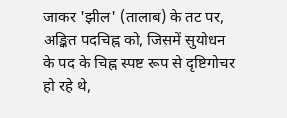जाकर 'झील' (तालाब) के तट पर, अङ्कित पदचिह्न को, जिसमें सुयोधन के पद के चिह्न स्पष्ट रूप से दृष्टिगोचर हो रहे थे,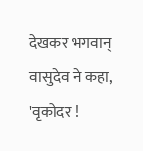देखकर भगवान् वासुदेव ने कहा, 'वृकोदर !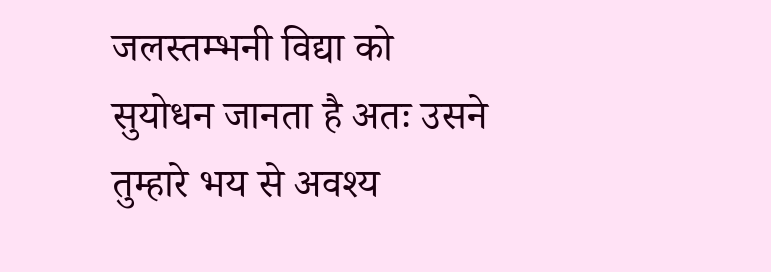जलस्तम्भनी विद्या को सुयोधन जानता है अतः उसने तुम्हारे भय से अवश्य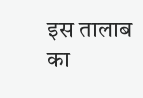इस तालाब का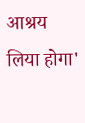आश्रय लिया होगा'